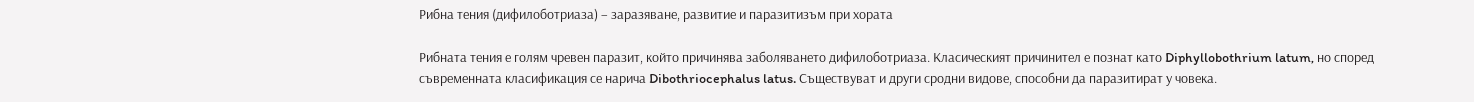Рибна тения (дифилоботриаза) – заразяване, развитие и паразитизъм при хората

Рибната тения е голям чревен паразит, който причинява заболяването дифилоботриаза. Класическият причинител е познат като Diphyllobothrium latum, но според съвременната класификация се нарича Dibothriocephalus latus. Съществуват и други сродни видове, способни да паразитират у човека.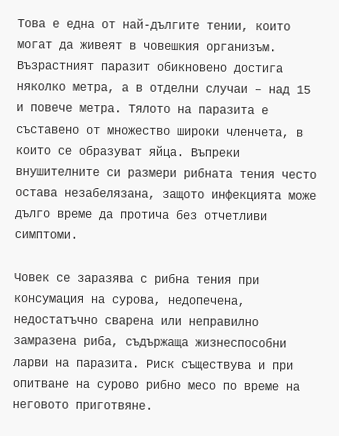Това е една от най-дългите тении, които могат да живеят в човешкия организъм. Възрастният паразит обикновено достига няколко метра, а в отделни случаи – над 15 и повече метра. Тялото на паразита е съставено от множество широки членчета, в които се образуват яйца. Въпреки внушителните си размери рибната тения често остава незабелязана, защото инфекцията може дълго време да протича без отчетливи симптоми.

Човек се заразява с рибна тения при консумация на сурова, недопечена, недостатъчно сварена или неправилно замразена риба, съдържаща жизнеспособни ларви на паразита. Риск съществува и при опитване на сурово рибно месо по време на неговото приготвяне.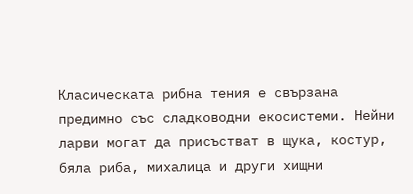Класическата рибна тения е свързана предимно със сладководни екосистеми. Нейни ларви могат да присъстват в щука, костур, бяла риба, михалица и други хищни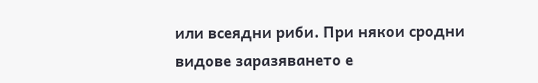или всеядни риби. При някои сродни видове заразяването е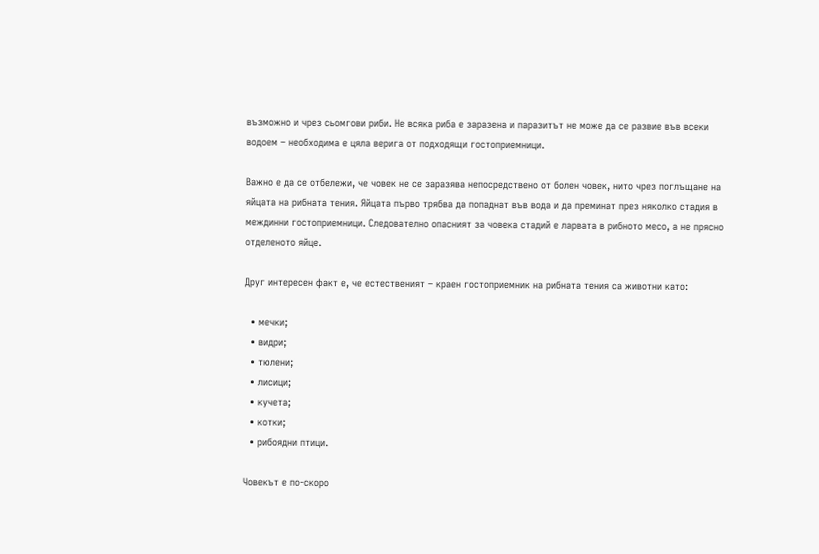възможно и чрез сьомгови риби. Не всяка риба е заразена и паразитът не може да се развие във всеки водоем – необходима е цяла верига от подходящи гостоприемници.

Важно е да се отбележи, че човек не се заразява непосредствено от болен човек, нито чрез поглъщане на яйцата на рибната тения. Яйцата първо трябва да попаднат във вода и да преминат през няколко стадия в междинни гостоприемници. Следователно опасният за човека стадий е ларвата в рибното месо, а не прясно отделеното яйце.

Друг интересен факт е, че естественият – краен гостоприемник на рибната тения са животни като:

  • мечки;
  • видри;
  • тюлени;
  • лисици;
  • кучета;
  • котки;
  • рибоядни птици.

Човекът е по-скоро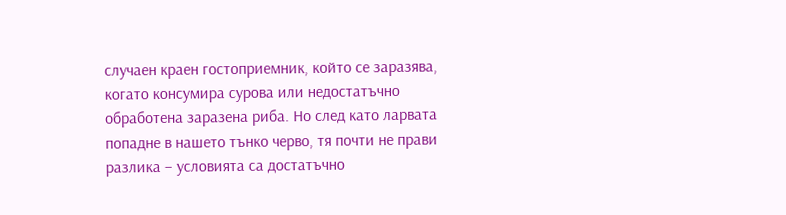случаен краен гостоприемник, който се заразява, когато консумира сурова или недостатъчно обработена заразена риба. Но след като ларвата попадне в нашето тънко черво, тя почти не прави разлика – условията са достатъчно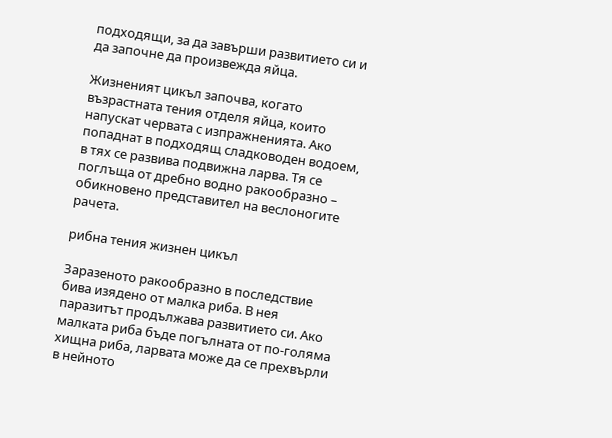подходящи, за да завърши развитието си и да започне да произвежда яйца.

Жизненият цикъл започва, когато възрастната тения отделя яйца, които напускат червата с изпражненията. Ако попаднат в подходящ сладководен водоем, в тях се развива подвижна ларва. Тя се поглъща от дребно водно ракообразно – обикновено представител на веслоногите рачета.

рибна тения жизнен цикъл

Заразеното ракообразно в последствие бива изядено от малка риба. В нея паразитът продължава развитието си. Ако малката риба бъде погълната от по-голяма хищна риба, ларвата може да се прехвърли в нейното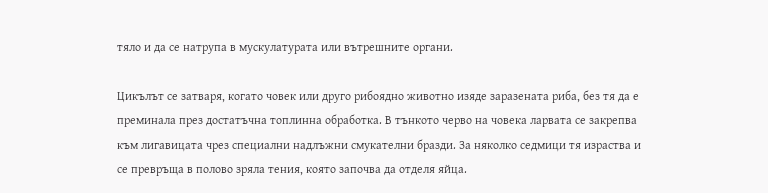тяло и да се натрупа в мускулатурата или вътрешните органи.

Цикълът се затваря, когато човек или друго рибоядно животно изяде заразената риба, без тя да е преминала през достатъчна топлинна обработка. В тънкото черво на човека ларвата се закрепва към лигавицата чрез специални надлъжни смукателни бразди. За няколко седмици тя израства и се превръща в полово зряла тения, която започва да отделя яйца.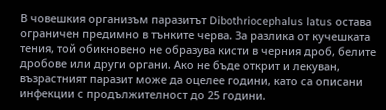В човешкия организъм паразитът Dibothriocephalus latus остава ограничен предимно в тънките черва. За разлика от кучешката тения, той обикновено не образува кисти в черния дроб, белите дробове или други органи. Ако не бъде открит и лекуван, възрастният паразит може да оцелее години, като са описани инфекции с продължителност до 25 години.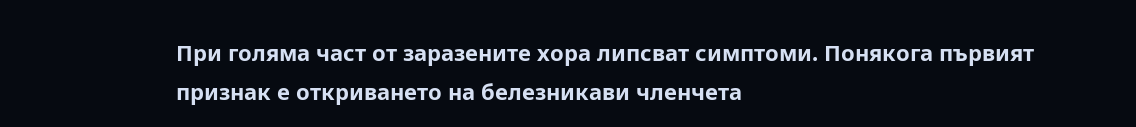При голяма част от заразените хора липсват симптоми. Понякога първият признак е откриването на белезникави членчета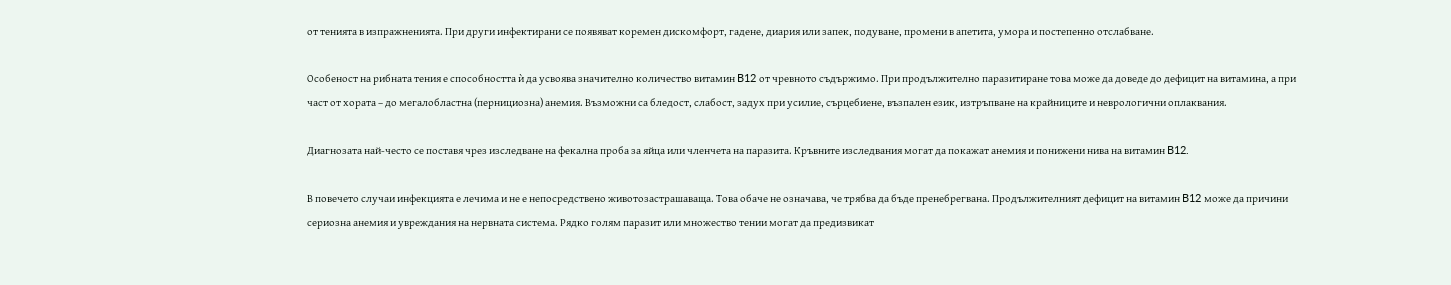от тенията в изпражненията. При други инфектирани се появяват коремен дискомфорт, гадене, диария или запек, подуване, промени в апетита, умора и постепенно отслабване.

Особеност на рибната тения е способността ѝ да усвоява значително количество витамин B12 от чревното съдържимо. При продължително паразитиране това може да доведе до дефицит на витамина, а при част от хората – до мегалобластна (пернициозна) анемия. Възможни са бледост, слабост, задух при усилие, сърцебиене, възпален език, изтръпване на крайниците и неврологични оплаквания.

Диагнозата най-често се поставя чрез изследване на фекална проба за яйца или членчета на паразита. Кръвните изследвания могат да покажат анемия и понижени нива на витамин B12.

В повечето случаи инфекцията е лечима и не е непосредствено животозастрашаваща. Това обаче не означава, че трябва да бъде пренебрегвана. Продължителният дефицит на витамин B12 може да причини сериозна анемия и увреждания на нервната система. Рядко голям паразит или множество тении могат да предизвикат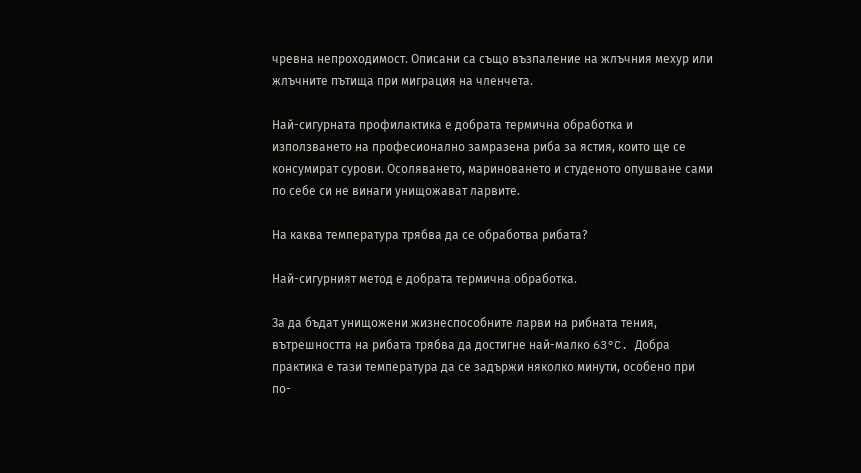чревна непроходимост. Описани са също възпаление на жлъчния мехур или жлъчните пътища при миграция на членчета.

Най-сигурната профилактика е добрата термична обработка и използването на професионално замразена риба за ястия, които ще се консумират сурови. Осоляването, мариноването и студеното опушване сами по себе си не винаги унищожават ларвите.

На каква температура трябва да се обработва рибата?

Най-сигурният метод е добрата термична обработка.

За да бъдат унищожени жизнеспособните ларви на рибната тения, вътрешността на рибата трябва да достигне най-малко 63°C. Добра практика е тази температура да се задържи няколко минути, особено при по-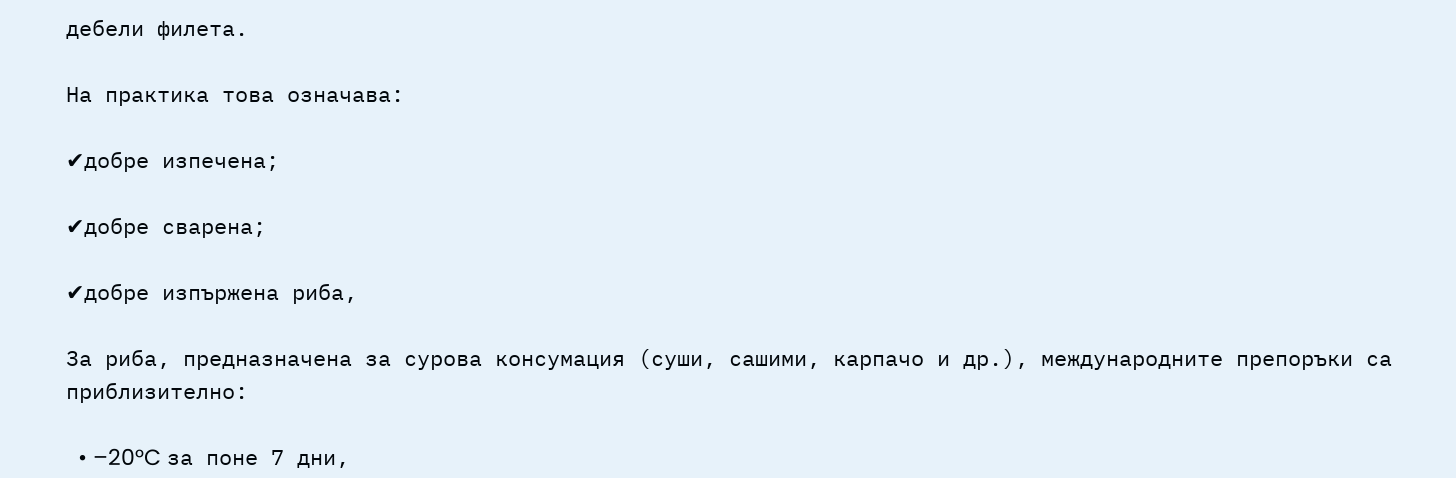дебели филета.

На практика това означава:

✔добре изпечена;

✔добре сварена;

✔добре изпържена риба,

За риба, предназначена за сурова консумация (суши, сашими, карпачо и др.), международните препоръки са приблизително:

  • –20°C за поне 7 дни,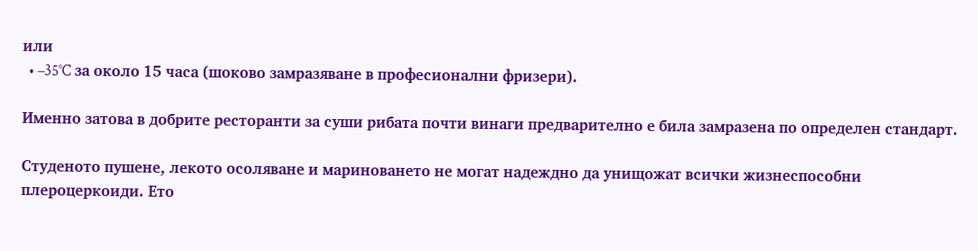или
  • –35°C за около 15 часа (шоково замразяване в професионални фризери).

Именно затова в добрите ресторанти за суши рибата почти винаги предварително е била замразена по определен стандарт.

Студеното пушене, лекото осоляване и мариноването не могат надеждно да унищожат всички жизнеспособни плероцеркоиди. Ето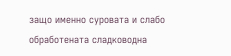защо именно суровата и слабо обработената сладководна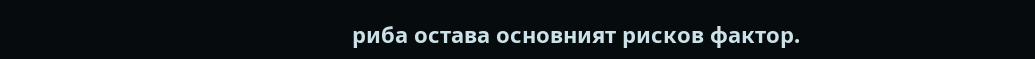риба остава основният рисков фактор.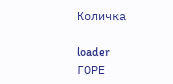Количка

loader
ГОРЕ